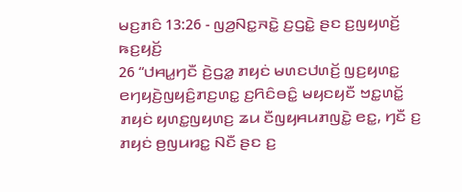ꤗꤢ꤬ꤊꤢꤨ 13:26 - ꤜꤤ꤬ꤡꤢ꤭ꤏꤢꤧ꤭ ꤢ꤬ꤞꤢꤧ꤭ ꤔꤢ ꤢ꤬ꤜꤟꤛꤢꤩ꤬ ꤒꤢ꤬ꤟꤢꤩ꤬
26 “ꤓꤌꤣ꤭ꤚꤢꤪ ꤢꤧ꤬ꤞꤤ꤭ ꤊꤟꤢꤦ ꤗꤛꤢꤓꤛꤢꤩ꤬ ꤜꤢ꤬ꤟꤛꤢ꤭ ꤕꤚꤟꤢꤧ꤬ꤜꤟꤢꤨ꤬ꤊꤢ꤬ꤛꤢ꤭ ꤢ꤬ꤖꤢꤨꤋꤢꤨ꤭ ꤗꤟꤢꤟꤢꤪ ꤠꤢ꤭ꤛꤢꤩ꤭ ꤊꤟꤢꤦ ꤟꤛꤢ꤭ꤜꤟꤛꤢ꤬ ꤘꤣ ꤢꤪꤜꤟꤌꤣꤊꤜꤢꤧ꤭ ꤕꤢ꤭, ꤚꤢꤪ ꤢ꤬ ꤊꤟꤢꤦ ꤥ꤬ꤜꤣꤙꤢ꤭ ꤡꤢꤪ ꤔꤢ ꤢ꤬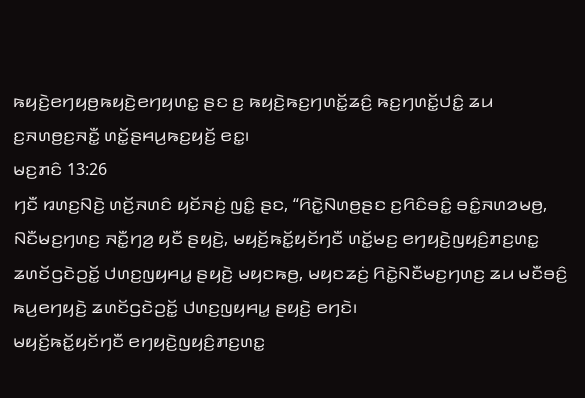ꤒꤟꤢꤧ꤬ꤕꤚꤟꤥ꤬ꤒꤟꤢꤧ꤬ꤕꤚꤟꤛꤢ꤭ ꤔꤢ ꤢ꤬ ꤒꤟꤢꤧ꤬ꤒꤢ꤬ꤚꤛꤢꤩ꤭ꤘꤢꤨ꤬ ꤒꤢ꤬ꤚꤛꤢꤩ꤭ꤓꤢꤨ꤭ ꤘꤣ ꤢ꤬ꤏꤛꤥ꤬ꤢ꤬ꤏꤢꤪ꤭ ꤛꤢꤩ꤭ꤔꤌꤣ꤬ꤒꤢ꤬ꤟꤢꤩ꤬ ꤕꤢ꤭꤯
ꤗꤢ꤬ꤊꤢꤨ 13:26
ꤚꤢꤪ ꤙꤛꤢ꤬ꤡꤢꤧ꤬ ꤛꤢꤩ꤬ꤏꤛꤢꤨ ꤟꤢꤩꤏꤢꤦ꤬ ꤜꤢꤨ꤭ ꤔꤢ, “ꤖꤢꤧ꤭ꤡꤛꤥ꤬ꤔꤢ ꤢ꤬ꤖꤢꤨꤋꤢꤨ꤭ ꤋꤢꤨ꤭ꤏꤛꤤꤗꤥ꤬, ꤡꤢꤪꤗꤢ꤬ꤚꤛꤢ꤬ ꤏꤢꤪ꤭ꤚꤤ꤬ ꤟꤢꤪ ꤔꤟꤢꤧ꤬, ꤗꤟꤢꤩ꤬ꤒꤢꤩ꤭ꤟꤢꤩꤚꤢꤪ ꤛꤢꤩ꤭ꤗꤢ꤬ ꤕꤚꤟꤢꤧ꤬ꤜꤟꤢꤨ꤬ꤊꤢ꤬ꤛꤢ꤭ ꤘꤛꤢꤩꤞꤢꤧꤑꤢꤩ꤭ ꤓꤛꤢ꤬ꤜꤟꤌꤣ꤭ ꤔꤟꤢꤧ꤬ ꤗꤟꤢꤒꤥ꤬, ꤗꤟꤢꤘꤢꤦ꤬ ꤖꤢꤧ꤭ꤡꤢꤪꤗꤢ꤬ꤚꤛꤢ꤬ ꤘꤣ ꤗꤢꤪꤋꤢꤨ꤬ ꤒꤣ꤬ꤕꤚꤟꤢꤧ꤬ ꤘꤛꤢꤩꤞꤢꤧꤑꤢꤩ꤭ ꤓꤛꤢ꤬ꤜꤟꤌꤣ꤭ ꤔꤟꤢꤧ꤬ ꤕꤚꤢꤧ꤯
ꤗꤟꤢꤩ꤬ꤒꤢꤩ꤭ꤟꤢꤩꤚꤢꤪ ꤕꤚꤟꤢꤧ꤬ꤜꤟꤢꤨ꤬ꤊꤢ꤬ꤛꤢ꤭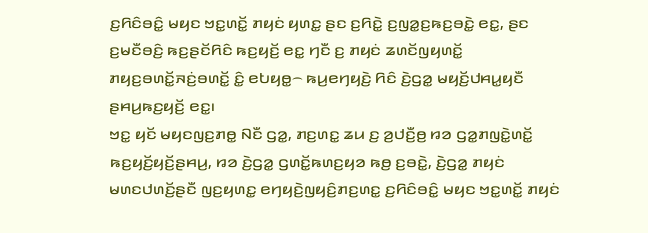ꤢ꤬ꤖꤢꤨꤋꤢꤨ꤭ ꤗꤟꤢ ꤠꤢ꤭ꤛꤢꤩ꤭ ꤊꤟꤢꤦ ꤟꤛꤢ꤭ ꤔꤢ ꤢ꤬ꤖꤢꤧ꤭ ꤢ꤬ꤜꤤ꤭ꤢ꤬ꤒꤢ꤬ꤋꤢꤧ꤭ ꤕꤢ꤭, ꤔꤢ ꤢ꤬ꤗꤢꤪꤋꤢꤨ꤬ ꤒꤢ꤬ꤔꤢꤩꤖꤢꤨ ꤒꤢ꤬ꤟꤢꤩ꤬ ꤕꤢ꤭ ꤚꤢꤪ ꤢ꤬ ꤊꤟꤢꤦ ꤘꤛꤢꤩꤜꤟꤛꤢꤩ꤭ ꤊꤟꤢ꤬ꤋꤛꤢꤩ꤭ꤏꤢꤦ꤬ꤋꤛꤢꤩ꤭ ꤢꤨ꤭ ꤕꤝꤟꤥ꤭꤮ ꤒꤣ꤬ꤕꤚꤟꤢꤧ꤬ ꤖꤢꤨ ꤢꤧ꤬ꤞꤤ꤭ ꤗꤟꤢꤩ꤬ꤓꤌꤣ꤭ꤟꤢꤪ ꤔꤌꤣ꤬ꤒꤢ꤬ꤟꤢꤩ꤬ ꤕꤢ꤭꤯
ꤠꤢ꤭ ꤟꤢꤩ ꤗꤟꤢꤜꤢ꤬ꤊꤥ꤭ ꤡꤢꤪ ꤞꤤ꤭, ꤊꤢ꤬ꤛꤢ꤭ ꤘꤣ ꤢ꤬ ꤤ꤬ꤓꤢꤪ꤬ꤥ꤬ ꤙꤤ ꤞꤤ꤭ꤊꤜꤢꤧ꤭ꤛꤢꤩ꤭ ꤒꤢ꤬ꤟꤢꤩ꤬ꤟꤢꤩ꤬ꤔꤌꤣ꤬, ꤙꤤ ꤢꤧ꤬ꤞꤤ꤭ ꤞꤛꤢꤩ꤭ꤒꤛꤢ꤬ꤟꤤ ꤒꤥ꤬ ꤢ꤬ꤋꤢꤧ꤭, ꤢꤧ꤬ꤞꤤ꤭ ꤊꤟꤢꤦ ꤗꤛꤢꤓꤛꤢꤩ꤬ꤔꤢꤪ ꤜꤢ꤬ꤟꤛꤢ꤭ ꤕꤚꤟꤢꤧ꤬ꤜꤟꤢꤨ꤬ꤊꤢ꤬ꤛꤢ꤭ ꤢ꤬ꤖꤢꤨꤋꤢꤨ꤭ ꤗꤟꤢ ꤠꤢ꤭ꤛꤢꤩ꤭ ꤊꤟꤢꤦ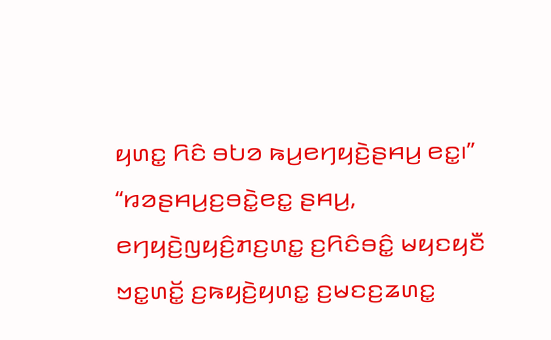ꤟꤛꤢ꤭ ꤖꤢꤨ ꤋꤝꤤ ꤒꤣ꤬ꤕꤚꤟꤢꤧ꤬ꤔꤌꤣ꤬ ꤕꤢ꤭꤯”
“ꤙꤤꤔꤌꤣ꤬ꤢ꤬ꤋꤢꤧ꤭ꤕꤢ꤭ ꤔꤌꤣ꤬, ꤕꤚꤟꤢꤧ꤬ꤜꤟꤢꤨ꤬ꤊꤢ꤬ꤛꤢ꤭ ꤢ꤬ꤖꤢꤨꤋꤢꤨ꤭ ꤗꤟꤢꤟꤢꤪ ꤠꤢ꤭ꤛꤢꤩ꤭ ꤢ꤬ꤒꤟꤢꤧ꤬ꤟꤛꤢ꤭ ꤢ꤬ꤗꤢꤢ꤬ꤘꤛꤢ꤭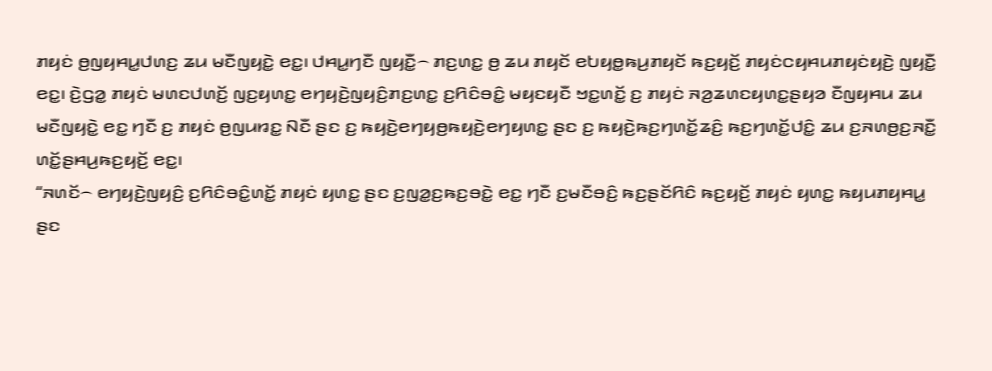ꤊꤟꤢꤦ ꤥ꤬ꤜꤟꤌꤣ꤭ꤓꤛꤢ꤬ ꤘꤣ ꤗꤢꤪꤜꤟꤢꤧ꤭ ꤕꤢ꤭꤯ ꤓꤌꤣ꤭ꤚꤢꤪ ꤜꤟꤢꤪ꤭꤮ ꤊꤢ꤬ꤛꤢ꤭ ꤥ꤬ ꤘꤣ ꤊꤟꤢꤩ ꤕꤝꤟꤥ꤭ꤒꤣ꤬ꤊꤟꤢꤩ ꤒꤢ꤬ꤟꤢꤩ꤬ ꤊꤟꤢꤦꤍꤟꤌꤣꤊꤟꤢꤦꤟꤢꤧ꤬ ꤜꤟꤢꤪ꤭ ꤕꤢ꤭꤯ ꤢꤧ꤬ꤞꤤ꤭ ꤊꤟꤢꤦ ꤗꤛꤢꤓꤛꤢꤩ꤬ ꤜꤢ꤬ꤟꤛꤢ꤭ ꤕꤚꤟꤢꤧ꤬ꤜꤟꤢꤨ꤬ꤊꤢ꤬ꤛꤢ꤭ ꤢ꤬ꤖꤢꤨꤋꤢꤨ꤭ ꤗꤟꤢꤟꤢꤪ ꤠꤢ꤭ꤛꤢꤩ꤭ ꤢ꤬ ꤊꤟꤢꤦ ꤏꤤ꤬ꤘꤛꤢꤟꤛꤢ꤭ꤔꤟꤤ ꤢꤪꤜꤟꤌꤣ ꤘꤣ ꤗꤢꤪꤜꤟꤢꤧ꤭ ꤕꤢ꤭ ꤚꤢꤪ ꤢ꤬ ꤊꤟꤢꤦ ꤥ꤬ꤜꤣꤙꤢ꤭ ꤡꤢꤪ ꤔꤢ ꤢ꤬ ꤒꤟꤢꤧ꤬ꤕꤚꤟꤥ꤬ꤒꤟꤢꤧ꤬ꤕꤚꤟꤛꤢ꤭ ꤔꤢ ꤢ꤬ ꤒꤟꤢꤧ꤬ꤒꤢ꤬ꤚꤛꤢꤩ꤭ꤘꤢꤨ꤬ ꤒꤢ꤬ꤚꤛꤢꤩ꤭ꤓꤢꤨ꤭ ꤘꤣ ꤢ꤬ꤏꤛꤥ꤬ꤢ꤬ꤏꤢꤪ꤭ ꤛꤢꤩ꤭ꤔꤌꤣ꤬ꤒꤢ꤬ꤟꤢꤩ꤬ ꤕꤢ꤭꤯
“ꤏꤛꤢꤩ꤮ ꤕꤚꤟꤢꤧ꤬ꤜꤟꤢꤨ꤬ ꤢ꤬ꤖꤢꤨꤋꤢꤨ꤭ꤛꤢꤩ꤭ ꤊꤟꤢꤦ ꤟꤛꤢ꤭ ꤔꤢ ꤢ꤬ꤜꤤ꤭ꤢ꤬ꤒꤢ꤬ꤋꤢꤧ꤭ ꤕꤢ꤭ ꤚꤢꤪ ꤢ꤬ꤗꤢꤪꤋꤢꤨ꤬ ꤒꤢ꤬ꤔꤢꤩꤖꤢꤨ ꤒꤢ꤬ꤟꤢꤩ꤬ ꤊꤟꤢꤦ ꤟꤛꤢ꤭ ꤒꤟꤣꤊꤟꤌꤣ꤭ ꤔꤢ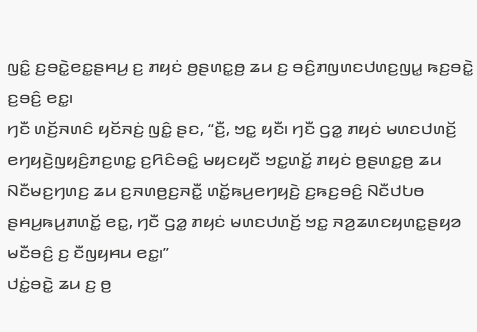ꤜꤢꤨ꤭ ꤢ꤬ꤋꤢꤧ꤭ꤕꤢ꤭ꤔꤌꤣ꤬ ꤢ꤬ ꤊꤟꤢꤦ ꤥ꤬ꤔꤛꤢ꤭ꤥ꤬ ꤘꤣ ꤢ꤬ ꤋꤢꤨ꤬ꤊꤜꤛꤢꤓꤛꤢ꤬ꤜꤣ꤭ ꤒꤢ꤬ꤋꤢꤧ꤭ ꤢ꤬ꤋꤢꤨ꤬ ꤕꤢ꤭꤯
ꤚꤢꤪ ꤛꤢꤩ꤬ꤏꤛꤢꤨ ꤟꤢꤩꤏꤢꤦ꤬ ꤜꤢꤨ꤭ ꤔꤢ, “ꤢꤪ꤬, ꤠꤢ꤭ ꤟꤢꤪ꤯ ꤚꤢꤪ ꤞꤤ꤭ ꤊꤟꤢꤦ ꤗꤛꤢꤓꤛꤢꤩ꤬ ꤕꤚꤟꤢꤧ꤬ꤜꤟꤢꤨ꤬ꤊꤢ꤬ꤛꤢ꤭ ꤢ꤬ꤖꤢꤨꤋꤢꤨ꤭ ꤗꤟꤢꤟꤢꤪ ꤠꤢ꤭ꤛꤢꤩ꤭ ꤊꤟꤢꤦ ꤥ꤬ꤔꤛꤢ꤭ꤥ꤬ ꤘꤣ ꤡꤢꤪꤗꤢ꤬ꤚꤛꤢ꤬ ꤘꤣ ꤢ꤬ꤏꤛꤥ꤬ꤢ꤬ꤏꤢꤪ꤭ ꤛꤢꤩ꤭ꤒꤣ꤬ꤕꤚꤟꤢꤧ꤬ ꤢ꤬ꤒꤢ꤬ꤋꤢꤨ꤬ ꤡꤢꤪꤓꤝꤥ ꤔꤌꤣ꤬ꤒꤣ꤬ꤊꤛꤢꤩ꤭ ꤕꤢ꤭, ꤚꤢꤪ ꤞꤤ꤭ ꤊꤟꤢꤦ ꤗꤛꤢꤓꤛꤢꤩ꤬ ꤠꤢ꤭ ꤏꤤ꤬ꤘꤛꤢꤟꤛꤢ꤭ꤔꤟꤤ ꤗꤢꤪꤋꤢꤨ꤬ ꤢ꤬ ꤢꤪꤜꤟꤌꤣ ꤕꤢ꤭꤯”
ꤓꤢꤦ꤭ꤋꤢꤧ꤭ ꤘꤣ ꤢ꤬ ꤥ꤬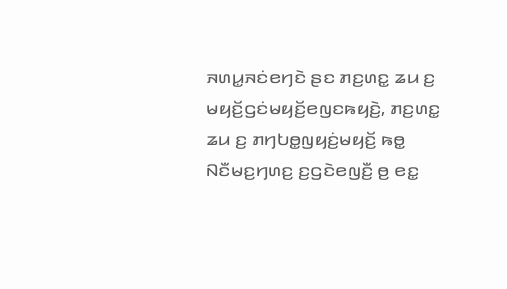ꤏꤛꤣ꤭ꤏꤢꤦꤕꤚꤢꤧ ꤔꤢ ꤊꤢ꤬ꤛꤢ꤭ ꤘꤣ ꤢ꤬ ꤗꤟꤢꤩ꤬ꤞꤢꤦꤗꤟꤢꤩ꤬ꤕꤜꤢꤒꤟꤢꤧ꤬, ꤊꤢ꤬ꤛꤢ꤭ ꤘꤣ ꤢ꤬ ꤊꤚꤝꤥ꤭ꤜꤟꤢꤦ꤬ꤗꤟꤢꤩ꤬ ꤒꤥ꤭ ꤡꤢꤪꤗꤢ꤬ꤚꤛꤢ꤬ ꤢ꤬ꤞꤢꤧꤕꤜꤢꤪ꤬ ꤥ꤬ ꤕꤢ꤭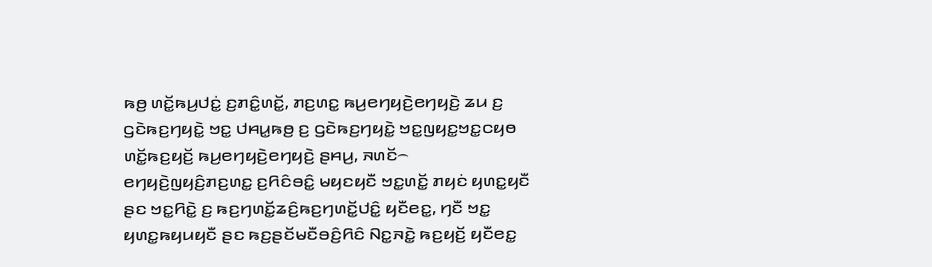ꤒꤥ꤬ ꤛꤢꤩ꤭ꤒꤣ꤬ꤓꤢꤦ꤭ ꤢ꤬ꤊꤢꤨ꤭ꤛꤢꤩ꤭, ꤊꤢ꤬ꤛꤢ꤭ ꤒꤣ꤬ꤕꤚꤟꤢꤧ꤬ꤕꤚꤟꤢꤧ꤬ ꤘꤣ ꤢ꤬ ꤞꤢꤧꤒꤢ꤬ꤚꤟꤢꤧ꤭ ꤠꤢ꤭ ꤓꤌꤣ꤭ꤒꤥ꤬ ꤢ꤬ ꤞꤢꤧꤒꤢ꤬ꤚꤟꤢꤧ꤭ ꤠꤢ꤭ꤜꤟꤢ꤭ꤠꤢ꤭ꤍꤟꤥ ꤛꤢꤩ꤭ꤒꤢ꤬ꤟꤢꤩ꤬ ꤒꤣ꤬ꤕꤚꤟꤢꤧ꤬ꤕꤚꤟꤢꤧ꤬ ꤔꤌꤣ꤬, ꤏꤛꤢꤩ꤮ ꤕꤚꤟꤢꤧ꤬ꤜꤟꤢꤨ꤬ꤊꤢ꤬ꤛꤢ꤭ ꤢ꤬ꤖꤢꤨꤋꤢꤨ꤭ ꤗꤟꤢꤟꤢꤪ ꤠꤢ꤭ꤛꤢꤩ꤭ ꤊꤟꤢꤦ ꤟꤛꤢ꤭ꤟꤢꤪ ꤔꤢ ꤠꤢ꤭ꤖꤢꤧ꤭ ꤢ꤬ ꤒꤢ꤬ꤚꤛꤢꤩ꤭ꤘꤢꤨ꤬ꤒꤢ꤬ꤚꤛꤢꤩ꤭ꤓꤢꤨ꤭ ꤟꤢꤪꤕꤢ꤭, ꤚꤢꤪ ꤠꤢ꤭ ꤟꤛꤢ꤭ꤒꤟꤣꤟꤢꤪ ꤔꤢ ꤒꤢ꤬ꤔꤢꤩꤗꤢꤪꤋꤢꤨ꤬ꤖꤢꤨ ꤡꤢ꤭ꤏꤢꤧ꤭ ꤒꤢ꤬ꤟꤢꤩ꤬ ꤟꤢꤪꤕꤢ꤭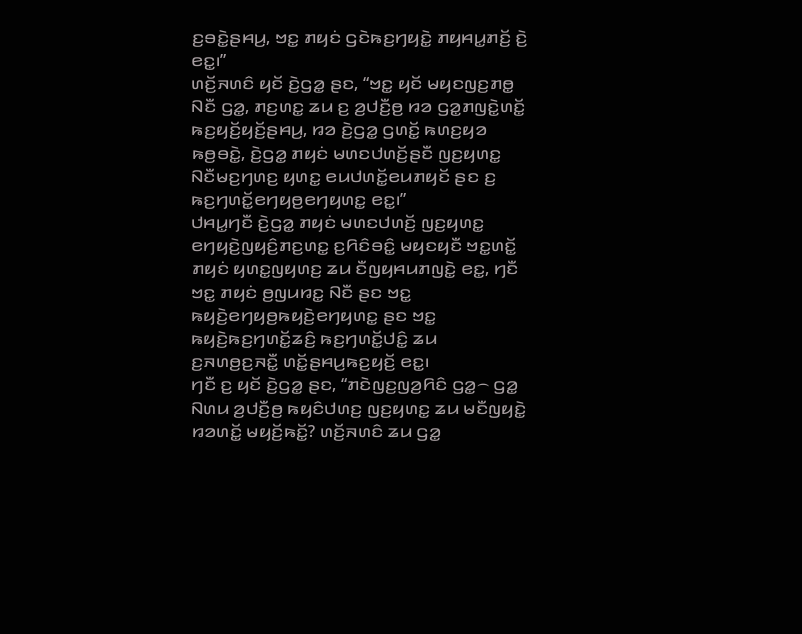ꤢ꤬ꤋꤢꤧ꤭ꤔꤌꤣ꤬, ꤠꤢ꤭ ꤊꤟꤢꤦ ꤞꤢꤧꤒꤢ꤬ꤚꤟꤢꤧ꤭ ꤊꤟꤌꤣ꤭ꤊꤢꤩ꤬ ꤢꤧ꤬ ꤕꤢ꤭꤯”
ꤛꤢꤩ꤬ꤏꤛꤢꤨ ꤟꤢꤩ ꤢꤧ꤬ꤞꤤ꤭ ꤔꤢ, “ꤠꤢ꤭ ꤟꤢꤩ ꤗꤟꤢꤜꤢ꤬ꤊꤥ꤭ ꤡꤢꤪ ꤞꤤ꤭, ꤊꤢ꤬ꤛꤢ꤭ ꤘꤣ ꤢ꤬ ꤤ꤬ꤓꤢꤪ꤬ꤥ꤬ ꤙꤤ ꤞꤤ꤭ꤊꤜꤢꤧ꤭ꤛꤢꤩ꤭ ꤒꤢ꤬ꤟꤢꤩ꤬ꤟꤢꤩ꤬ꤔꤌꤣ꤬, ꤙꤤ ꤢꤧ꤬ꤞꤤ꤭ ꤞꤛꤢꤩ꤭ ꤒꤛꤢ꤬ꤟꤤ ꤒꤥ꤬ꤋꤢꤧ꤭, ꤢꤧ꤬ꤞꤤ꤭ ꤊꤟꤢꤦ ꤗꤛꤢꤓꤛꤢꤩ꤬ꤔꤢꤪ ꤜꤢ꤬ꤟꤛꤢ꤭ ꤡꤢꤪꤗꤢ꤬ꤚꤛꤢ꤬ ꤟꤛꤢ꤭ ꤕꤣꤓꤛꤢꤩ꤭ꤕꤣꤊꤟꤢꤩ ꤔꤢ ꤢ꤬ ꤒꤢ꤬ꤚꤛꤢꤩ꤭ꤕꤚꤟꤥ꤬ꤕꤚꤟꤛꤢ꤭ ꤕꤢ꤭꤯”
ꤓꤌꤣ꤭ꤚꤢꤪ ꤢꤧ꤬ꤞꤤ꤭ ꤊꤟꤢꤦ ꤗꤛꤢꤓꤛꤢꤩ꤬ ꤜꤢ꤬ꤟꤛꤢ꤭ ꤕꤚꤟꤢꤧ꤬ꤜꤟꤢꤨ꤬ꤊꤢ꤬ꤛꤢ꤭ ꤢ꤬ꤖꤢꤨꤋꤢꤨ꤭ ꤗꤟꤢꤟꤢꤪ ꤠꤢ꤭ꤛꤢꤩ꤭ ꤊꤟꤢꤦ ꤟꤛꤢ꤭ꤜꤟꤛꤢ꤬ ꤘꤣ ꤢꤪꤜꤟꤌꤣꤊꤜꤢꤧ꤭ ꤕꤢ꤭, ꤚꤢꤪ ꤠꤢ꤭ ꤊꤟꤢꤦ ꤥ꤬ꤜꤣꤙꤢ꤭ ꤡꤢꤪ ꤔꤢ ꤠꤢ꤭ ꤒꤟꤢꤧ꤬ꤕꤚꤟꤥ꤬ꤒꤟꤢꤧ꤬ꤕꤚꤟꤛꤢ꤭ ꤔꤢ ꤠꤢ꤭ ꤒꤟꤢꤧ꤬ꤒꤢ꤬ꤚꤛꤢꤩ꤭ꤘꤢꤨ꤬ ꤒꤢ꤬ꤚꤛꤢꤩ꤭ꤓꤢꤨ꤭ ꤘꤣ ꤢ꤬ꤏꤛꤥ꤬ꤢ꤬ꤏꤢꤪ꤭ ꤛꤢꤩ꤭ꤔꤌꤣ꤬ꤒꤢ꤬ꤟꤢꤩ꤬ ꤕꤢ꤭꤯
ꤚꤢꤪ ꤢ꤬ ꤟꤢꤩ ꤢꤧ꤬ꤞꤤ꤭ ꤔꤢ, “ꤊꤢꤧꤜꤢ꤬ꤜꤤ꤬ꤖꤢꤨ ꤞꤤ꤭꤮ ꤞꤤ꤭ ꤡꤛꤣ ꤤ꤬ꤓꤢꤪ꤬ꤥ꤬ ꤒꤟꤢꤨꤓꤛꤢ꤬ ꤜꤢ꤬ꤟꤛꤢ꤭ ꤘꤣ ꤗꤢꤪꤜꤟꤢꤧ꤭ ꤙꤤꤛꤢꤩ꤭ ꤗꤟꤢꤩ꤬ꤒꤢꤩ꤭? ꤛꤢꤩ꤬ꤏꤛꤢꤨ ꤘꤣ ꤞꤤ꤭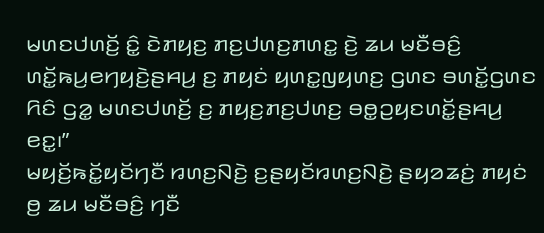ꤗꤛꤢꤓꤛꤢꤩ꤬ ꤢꤨ꤭ ꤢꤧꤊꤟꤢ꤬ ꤊꤢ꤬ꤓꤛꤢ꤬ꤊꤛꤢ꤭ ꤢꤧ꤬ ꤘꤣ ꤗꤢꤪꤋꤢꤨ꤬ ꤛꤢꤩ꤭ꤒꤣ꤬ꤕꤚꤟꤢꤧ꤬ꤔꤌꤣ꤬ ꤢ꤬ ꤊꤟꤢꤦ ꤟꤛꤢ꤭ꤜꤟꤛꤢ꤬ ꤞꤛꤢ ꤋꤛꤢꤩ꤭ꤞꤛꤢ ꤖꤢꤨ ꤞꤤ꤭ ꤗꤛꤢꤓꤛꤢꤩ꤬ ꤢ꤬ ꤊꤟꤢ꤬ꤊꤢ꤬ꤓꤛꤢ꤬ ꤋꤥ꤭ꤑꤟꤢꤛꤢꤩ꤭ꤔꤌꤣ꤬ ꤕꤢ꤭꤯”
ꤗꤟꤢꤩ꤬ꤒꤢꤩ꤭ꤟꤢꤩꤚꤢꤪ ꤙꤛꤢ꤬ꤡꤢꤧ꤬ ꤢ꤬ꤔꤟꤢꤩꤙꤛꤢ꤬ꤡꤢꤧ꤬ ꤔꤟꤤꤘꤢꤦ꤬ ꤊꤟꤢꤦ ꤥ꤬ ꤘꤣ ꤗꤢꤪꤋꤢꤨ꤬ ꤚꤢꤪ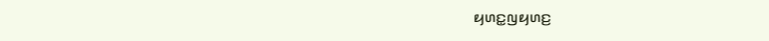ꤟꤛꤢ꤭ꤜꤟꤛꤢ꤬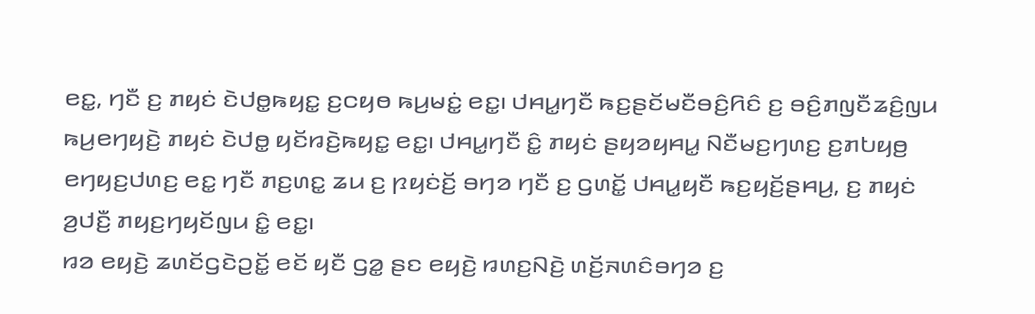ꤕꤢ꤭, ꤚꤢꤪ ꤢ꤬ ꤊꤟꤢꤦ ꤢꤧꤓꤥ꤭ꤒꤟꤢ꤭ ꤢ꤬ꤍꤟꤥ ꤒꤣ꤬ꤗꤢꤦ꤭ ꤕꤢ꤭꤯ ꤓꤌꤣ꤭ꤚꤢꤪ ꤒꤢ꤬ꤔꤢꤩꤗꤢꤪꤋꤢꤨ꤬ꤖꤢꤨ ꤢ꤬ ꤋꤢꤨ꤬ꤊꤜꤢꤪꤘꤢꤨ꤬ꤜꤣ ꤒꤣ꤬ꤕꤚꤟꤢꤧ꤬ ꤊꤟꤢꤦ ꤢꤧꤓꤥ꤭ ꤟꤢꤩꤙꤢꤧ꤬ꤒꤟꤢ꤭ ꤕꤢ꤭꤯ ꤓꤌꤣ꤭ꤚꤢꤪ ꤢꤨ꤭ ꤊꤟꤢꤦ ꤔꤟꤤꤟꤌꤣ꤭ ꤡꤢꤪꤗꤢ꤬ꤚꤛꤢ꤬ ꤢ꤬ꤊꤝꤟꤥ꤬ ꤕꤚꤟꤢ꤬ꤓꤛꤢ꤬ ꤕꤢ꤭ ꤚꤢꤪ ꤊꤢ꤬ꤛꤢ꤭ ꤘꤣ ꤢ꤬ ꤐꤟꤢꤦꤢꤩ꤬ ꤋꤚꤤ ꤚꤢꤪ ꤢ꤬ ꤞꤛꤢꤩ꤭ ꤓꤌꤣ꤭ꤟꤢꤪ ꤒꤢ꤬ꤟꤢꤩ꤬ꤔꤌꤣ꤬, ꤢ꤬ ꤊꤟꤢꤦ ꤤ꤬ꤓꤢꤪ꤬ ꤊꤟꤢ꤬ꤚꤟꤢꤩꤜꤣ ꤢꤨ꤭ ꤕꤢ꤭꤯
ꤙꤤ ꤕꤟꤢꤧ꤬ ꤘꤛꤢꤩꤞꤢꤧꤑꤢꤩ꤭ ꤕꤢꤩ ꤟꤢꤪ ꤞꤤ꤭ ꤔꤢ ꤕꤟꤢꤧ꤬ ꤙꤛꤢ꤬ꤡꤢꤧ꤬ ꤛꤢꤩ꤬ꤏꤛꤢꤨꤋꤚꤤ ꤢ꤬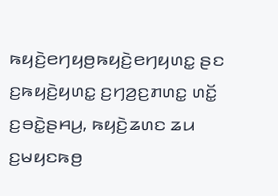ꤒꤟꤢꤧ꤬ꤕꤚꤟꤥ꤬ꤒꤟꤢꤧ꤬ꤕꤚꤟꤛꤢ꤭ ꤔꤢ ꤢ꤬ꤒꤟꤢꤧ꤬ꤟꤛꤢ꤭ ꤢ꤬ꤚꤤ꤬ꤢ꤬ꤊꤛꤢ꤭ ꤛꤢꤩ꤭ ꤢ꤬ꤋꤢꤧ꤭ꤔꤌꤣ꤬, ꤒꤟꤢꤧ꤬ꤘꤛꤢ ꤘꤣ ꤢ꤬ꤗꤟꤢꤒꤥ꤬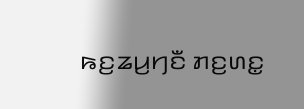ꤒꤢ꤬ꤘꤣ꤬ꤚꤢꤪ ꤊꤢ꤬ꤛꤢ꤭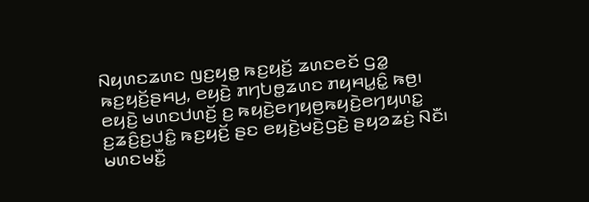ꤡꤟꤛꤢꤘꤛꤢ ꤜꤢ꤬ꤟꤥ꤭ ꤒꤢ꤬ꤟꤢꤩ꤬ ꤘꤛꤢꤕꤢꤩ ꤞꤤ꤭ ꤒꤢ꤬ꤟꤢꤩ꤬ꤔꤌꤣ꤬, ꤕꤟꤢꤧ꤬ ꤊꤚꤝꤥ꤭ꤘꤛꤢ ꤊꤟꤌꤣ꤭ꤢꤨ꤭ ꤒꤥ꤬꤯ ꤕꤟꤢꤧ꤬ ꤗꤛꤢꤓꤛꤢꤩ꤬ ꤢ꤬ ꤒꤟꤢꤧ꤬ꤕꤚꤟꤥ꤬ꤒꤟꤢꤧ꤬ꤕꤚꤟꤛꤢ꤭ ꤢ꤬ꤘꤢꤨ꤬ꤢ꤬ꤓꤢꤨ꤭ ꤒꤢ꤬ꤟꤢꤩ꤬ ꤔꤢ ꤕꤟꤢꤧ꤬ꤗꤢꤧ꤬ꤞꤢꤧ꤬ ꤔꤟꤤꤘꤢꤦ꤬ ꤡꤢꤪ꤯
ꤗꤛꤢꤗꤢꤪ꤭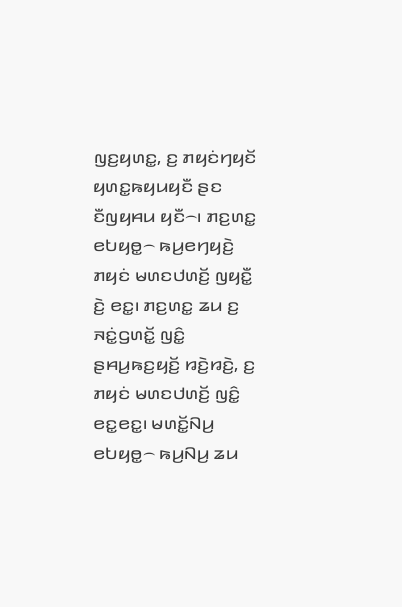ꤜꤢ꤬ꤟꤛꤢ꤭, ꤢ꤬ ꤊꤟꤢꤦꤚꤟꤢꤩ ꤟꤛꤢ꤭ꤒꤟꤣꤟꤢꤪ ꤔꤢ ꤢꤪꤜꤟꤌꤣ ꤟꤢꤪ꤮꤯ ꤊꤢ꤬ꤛꤢ꤭ ꤕꤝꤟꤥ꤭꤮ ꤒꤣ꤬ꤕꤚꤟꤢꤧ꤬ ꤊꤟꤢꤦ ꤗꤛꤢꤓꤛꤢꤩ꤬ ꤜꤟꤢꤪ꤭ ꤢꤧ꤬ ꤕꤢ꤭꤯ ꤊꤢ꤬ꤛꤢ꤭ ꤘꤣ ꤢ꤬ ꤏꤢꤦ꤭ꤞꤛꤢꤩ꤭ ꤜꤢꤨ꤭ ꤔꤌꤣ꤬ꤒꤢ꤬ꤟꤢꤩ꤬ ꤙꤢꤧ꤬ꤙꤢꤧ꤬, ꤢ꤬ ꤊꤟꤢꤦ ꤗꤛꤢꤓꤛꤢꤩ꤬ ꤜꤢꤨ꤭ ꤕꤢ꤭ꤕꤢ꤭꤯ ꤗꤛꤢꤩ꤭ꤡꤣ꤬ ꤕꤝꤟꤥ꤭꤮ ꤒꤣ꤬ꤡꤣ꤬ ꤘꤣ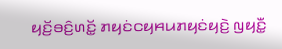ꤟꤢꤩ꤬ꤋꤢꤨ꤬ꤛꤢꤩ꤭ ꤊꤟꤢꤦꤍꤟꤌꤣꤊꤟꤢꤦꤟꤢꤧ꤬ ꤜꤟꤢꤪ꤭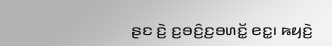ꤔꤢ ꤢꤧ꤬ ꤢ꤬ꤋꤢꤨ꤬ꤢ꤬ꤋꤛꤢꤩ꤭ ꤕꤢ꤭꤯ ꤒꤟꤢꤧ꤬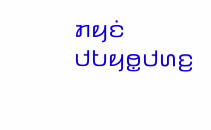ꤊꤟꤢꤦ ꤓꤝꤟꤥ꤭ꤓꤛꤢ꤬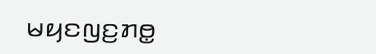ꤗꤟꤢꤜꤢ꤬ꤊꤥ꤭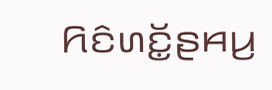ꤖꤢꤨꤛꤢꤩ꤭ꤔꤌꤣ꤬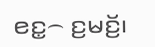ꤕꤢ꤭꤮ ꤢ꤬ꤗꤢꤩ꤬꤯